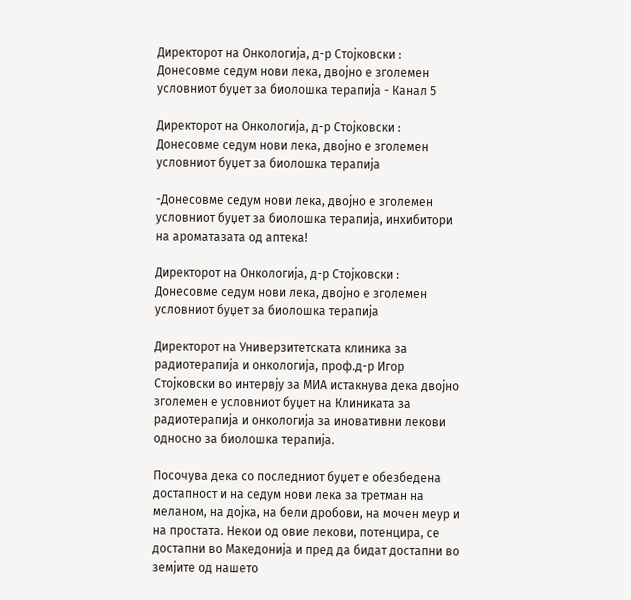Директорот на Онкологија, д-р Стојковски : Донесовме седум нови лека, двојно е зголемен условниот буџет за биолошка терапија - Канал 5

Директорот на Онкологија, д-р Стојковски : Донесовме седум нови лека, двојно е зголемен условниот буџет за биолошка терапија

-Донесовме седум нови лека, двојно е зголемен условниот буџет за биолошка терапија, инхибитори на ароматазата од аптека!

Директорот на Онкологија, д-р Стојковски : Донесовме седум нови лека, двојно е зголемен условниот буџет за биолошка терапија

Директорот на Универзитетската клиника за радиотерапија и онкологија, проф.д-р Игор Стојковски во интервју за МИА истакнува дека двојно зголемен е условниот буџет на Клиниката за радиотерапија и онкологија за иновативни лекови oдносно за биолошка терапија.

Посочува дека со последниот буџет е обезбедена достапност и на седум нови лека за третман на меланом, на дојка, на бели дробови, на мочен меур и на простата. Некои од овие лекови, потенцира, се достапни во Македонија и пред да бидат достапни во земјите од нашето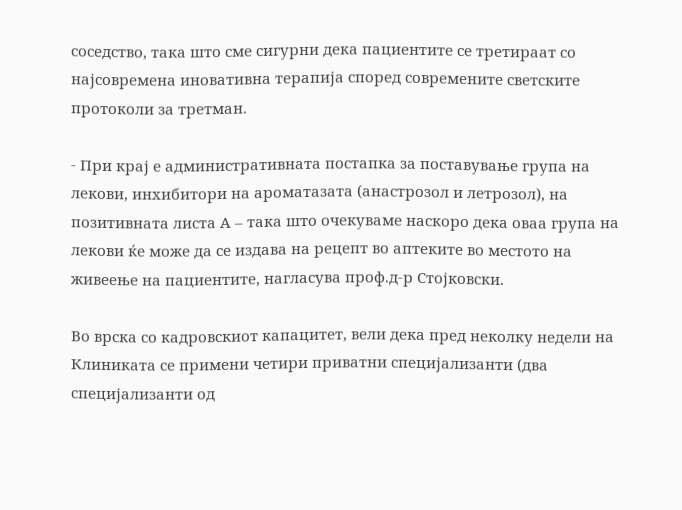соседство, така што сме сигурни дека пациентите се третираат со најсовремена иновативна терапија според современите светските протоколи за третман.

- При крај е административната постапка за поставување група на лекови, инхибитори на ароматазата (анастрозол и летрозол), на позитивната листа А – така што очекуваме наскоро дека оваа група на лекови ќе може да се издава на рецепт во аптеките во местото на живеење на пациентите, нагласува проф.д-р Стојковски.

Во врска со кадровскиот капацитет, вели дека пред неколку недели на Клиниката се примени четири приватни специјализанти (два специјализанти од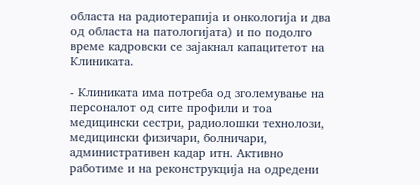областа на радиотерапија и онкологија и два од областа на патологијата) и по подолго време кадровски се зајакнал капацитетот на Клиниката.

- Клиниката има потреба од зголемување на персоналот од сите профили и тоа медицински сестри, радиолошки технолози, медицински физичари, болничари, административен кадар итн. Активно работиме и на реконструкција на одредени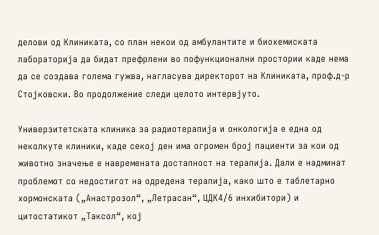делови од Клиниката, со план некои од амбулантите и биохемиската лабораторија да бидат префрлени во пофункционални простории каде нема да се создава голема гужва, нагласува директорот на Клиниката, проф.д-р Стојковски. Во продолжение следи целото интервјуто.

Универзитетската клиника за радиотерапија и онкологија е една од неколкуте клиники, каде секој ден има огромен број пациенти за кои од животно значење е навремената достапност на терапија. Дали е надминат проблемот со недостигот на одредена терапија, како што е таблетарно хормонската („Анастрозол“, „Летрасан“, ЦДК4/6 инхибитори) и цитостатикот „Таксол“, кој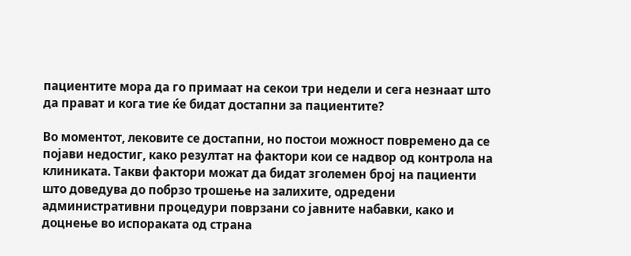пациентите мора да го примаат на секои три недели и сега незнаат што да прават и кога тие ќе бидат достапни за пациентите?

Во моментот, лековите се достапни, но постои можност повремено да се појави недостиг, како резултат на фактори кои се надвор од контрола на клиниката. Такви фактори можат да бидат зголемен број на пациенти што доведува до побрзо трошење на залихите, одредени административни процедури поврзани со јавните набавки, како и доцнење во испораката од страна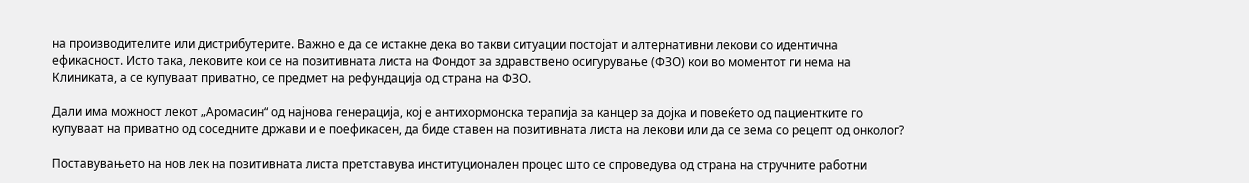на производителите или дистрибутерите. Важно е да се истакне дека во такви ситуации постојат и алтернативни лекови со идентична ефикасност. Исто така, лековите кои се на позитивната листа на Фондот за здравствено осигурување (ФЗО) кои во моментот ги нема на Клиниката, а се купуваат приватно, се предмет на рефундација од страна на ФЗО.

Дали има можност лекот „Аромасин“ од најнова генерација, кој е антихормонска терапија за канцер за дојка и повеќето од пациентките го купуваат на приватно од соседните држави и е поефикасен, да биде ставен на позитивната листа на лекови или да се зема со рецепт од онколог?

Поставувањето на нов лек на позитивната листа претставува институционален процес што се спроведува од страна на стручните работни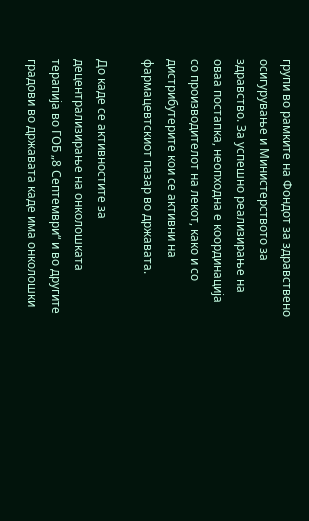групи во рамките на Фондот за здравствено осигурување и Министерството за здравство. За успешно реализирање на оваа постапка, неопходна е координација со производителот на лекот, како и со дистрибутерите кои се активни на фармацевтскиот пазар во државата.

До каде се активностите за децентрализирање на онколошката терапија во ГОБ „8 Септември“ и во другите градови во државата каде има онколошки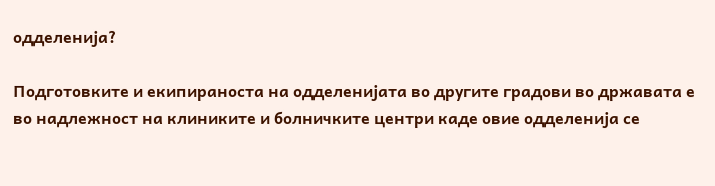одделенија?

Подготовките и екипираноста на одделенијата во другите градови во државата е во надлежност на клиниките и болничките центри каде овие одделенија се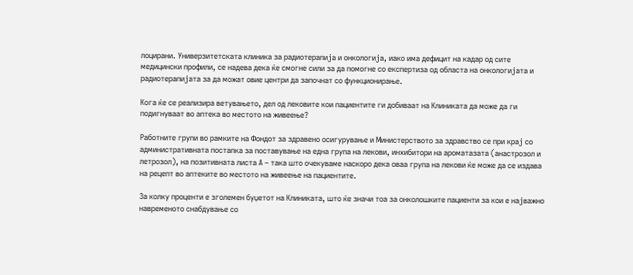лоцирани. Универзитетската клиника за радиотерапија и онкологија, иако има дефицит на кадар од сите медицински профили, се надева дека ќе смогне сили за да помогне со експертиза од областа на онкологијата и радиотерапијата за да можат овие центри да започнат со функционирање.

Кога ќе се реализира ветувањето, дел од лековите кои пациентите ги добиваат на Клиниката да може да ги подигнуваат во аптека во местото на живеење?

Работните групи во рамките на Фондот за здравено осигурување и Министерството за здравство се при крај со административната постапка за поставување на една група на лекови, инхибитори на ароматазата (анастрозол и летрозол), на позитивната листа А – така што очекуваме наскоро дека оваа група на лекови ќе може да се издава на рецепт во аптеките во местото на живеење на пациентите.

За колку проценти е зголемен буџетот на Клиниката, што ќе значи тоа за онколошките пациенти за кои е најважно навременото снабдување со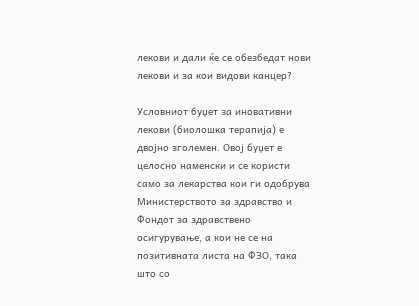лекови и дали ќе се обезбедат нови лекови и за кои видови канцер?

Условниот буџет за иновативни лекови (биолошка терапија) е двојно зголемен. Овој буџет е целосно наменски и се користи само за лекарства кои ги одобрува Министерството за здравство и Фондот за здравствено осигурување, а кои не се на позитивната листа на ФЗО, така што со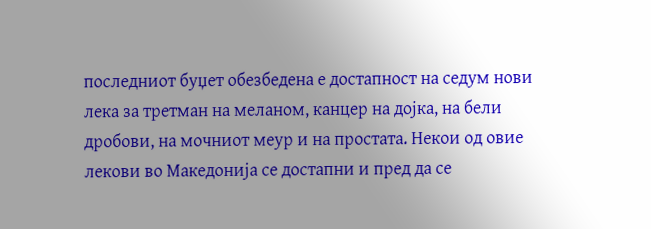последниот буџет обезбедена е достапност на седум нови лека за третман на меланом, канцер на дојка, на бели дробови, на мочниот меур и на простата. Некои од овие лекови во Македонија се достапни и пред да се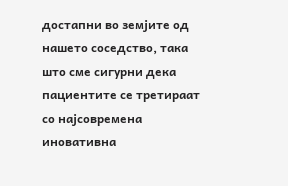достапни во земјите од нашето соседство, така што сме сигурни дека пациентите се третираат со најсовремена иновативна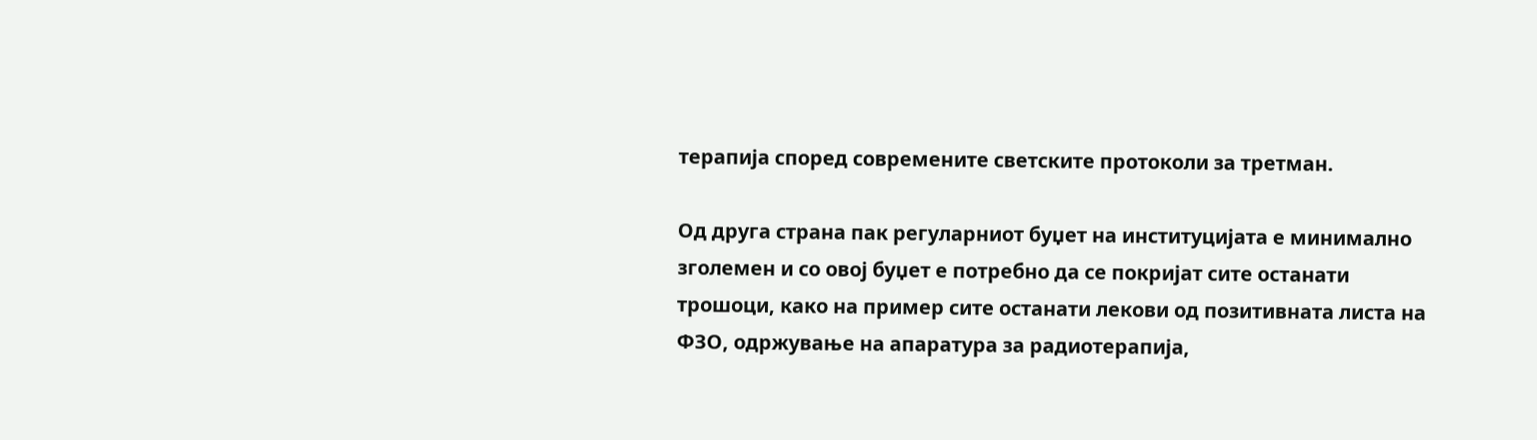терапија според современите светските протоколи за третман.

Од друга страна пак регуларниот буџет на институцијата е минимално зголемен и со овој буџет е потребно да се покријат сите останати трошоци, како на пример сите останати лекови од позитивната листа на ФЗО, одржување на апаратура за радиотерапија,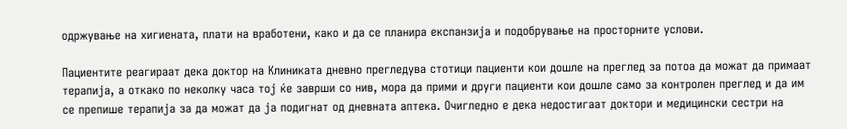одржување на хигиената, плати на вработени, како и да се планира експанзија и подобрување на просторните услови.

Пациентите реагираат дека доктор на Клиниката дневно прегледува стотици пациенти кои дошле на преглед за потоа да можат да примаат терапија, а откако по неколку часа тој ќе заврши со нив, мора да прими и други пациенти кои дошле само за контролен преглед и да им се препише терапија за да можат да ја подигнат од дневната аптека. Очигледно е дека недостигаат доктори и медицински сестри на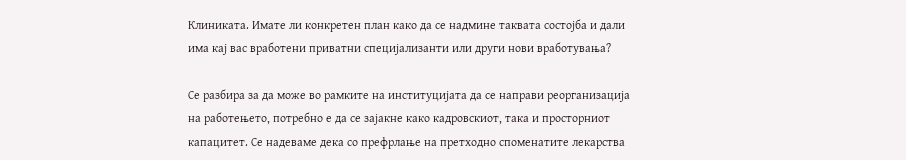Клиниката. Имате ли конкретен план како да се надмине таквата состојба и дали има кај вас вработени приватни специјализанти или други нови вработувања?

Се разбира за да може во рамките на институцијата да се направи реорганизација на работењето, потребно е да се зајакне како кадровскиот, така и просторниот капацитет. Се надеваме дека со префрлање на претходно споменатите лекарства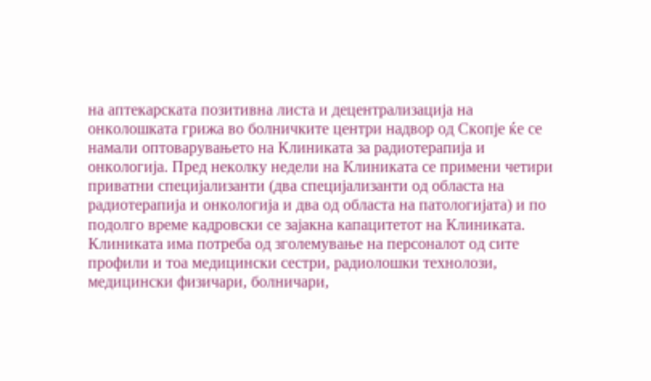на аптекарската позитивна листа и децентрализација на онколошката грижа во болничките центри надвор од Скопје ќе се намали оптоварувањето на Клиниката за радиотерапија и онкологија. Пред неколку недели на Клиниката се примени четири приватни специјализанти (два специјализанти од областа на радиотерапија и онкологија и два од областа на патологијата) и по подолго време кадровски се зајакна капацитетот на Клиниката. Клиниката има потреба од зголемување на персоналот од сите профили и тоа медицински сестри, радиолошки технолози, медицински физичари, болничари,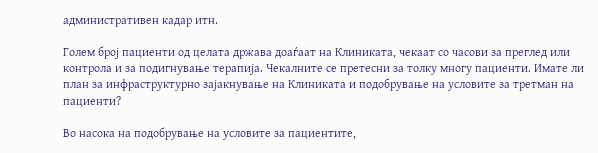административен кадар итн.

Голем број пациенти од целата држава доаѓаат на Клиниката, чекаат со часови за преглед или контрола и за подигнување терапија. Чекалните се претесни за толку многу пациенти. Имате ли план за инфраструктурно зајакнување на Клиниката и подобрување на условите за третман на пациенти?

Во насока на подобрување на условите за пациентите,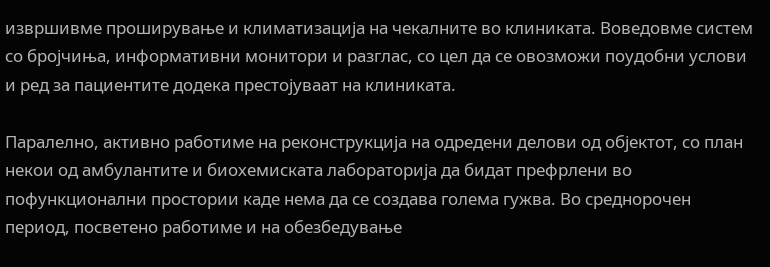извршивме проширување и климатизација на чекалните во клиниката. Воведовме систем со бројчиња, информативни монитори и разглас, со цел да се овозможи поудобни услови и ред за пациентите додека престојуваат на клиниката.

Паралелно, активно работиме на реконструкција на одредени делови од објектот, со план некои од амбулантите и биохемиската лабораторија да бидат префрлени во пофункционални простории каде нема да се создава голема гужва. Во среднорочен период, посветено работиме и на обезбедување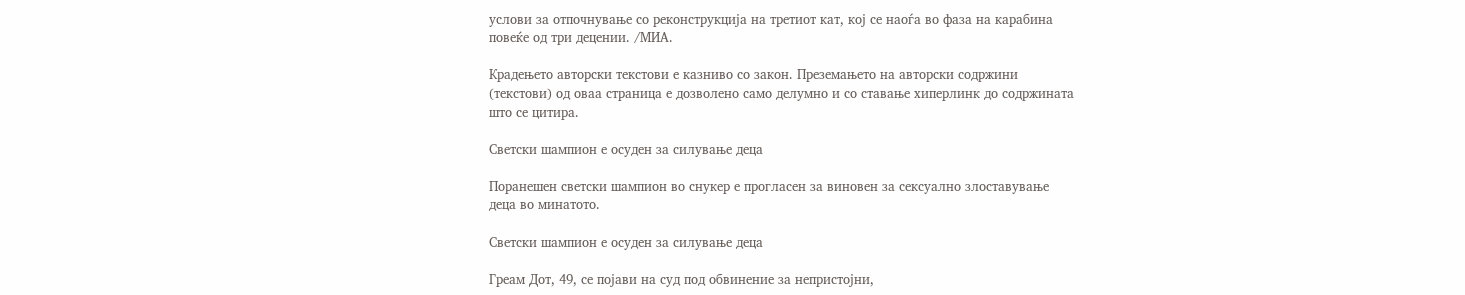услови за отпочнување со реконструкција на третиот кат, кој се наоѓа во фаза на карабина повеќе од три децении. /МИА.

Крадењето авторски текстови е казниво со закон. Преземањето на авторски содржини (текстови) од оваа страница е дозволено само делумно и со ставање хиперлинк до содржината што се цитира.

Светски шампион е осуден за силување деца

Поранешен светски шампион во снукер е прогласен за виновен за сексуално злоставување деца во минатото.

Светски шампион е осуден за силување деца

Греам Дот, 49, се појави на суд под обвинение за непристојни,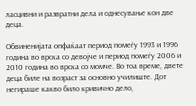ласцивни и развратни дела и однесување кон две деца.

Обвиненијата опфаќаат период помеѓу 1993 и 1996 година во врска со девојче и период помеѓу 2006 и 2010 година во врска со момче. Во тоа време, двете деца биле на возраст за основно училиште. Дот негираше какво било кривично дело,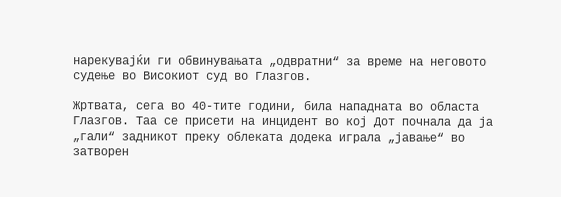нарекувајќи ги обвинувањата „одвратни“ за време на неговото судење во Високиот суд во Глазгов.

Жртвата, сега во 40-тите години, била нападната во областа Глазгов. Таа се присети на инцидент во кој Дот почнала да ја „гали“ задникот преку облеката додека играла „јавање“ во затворен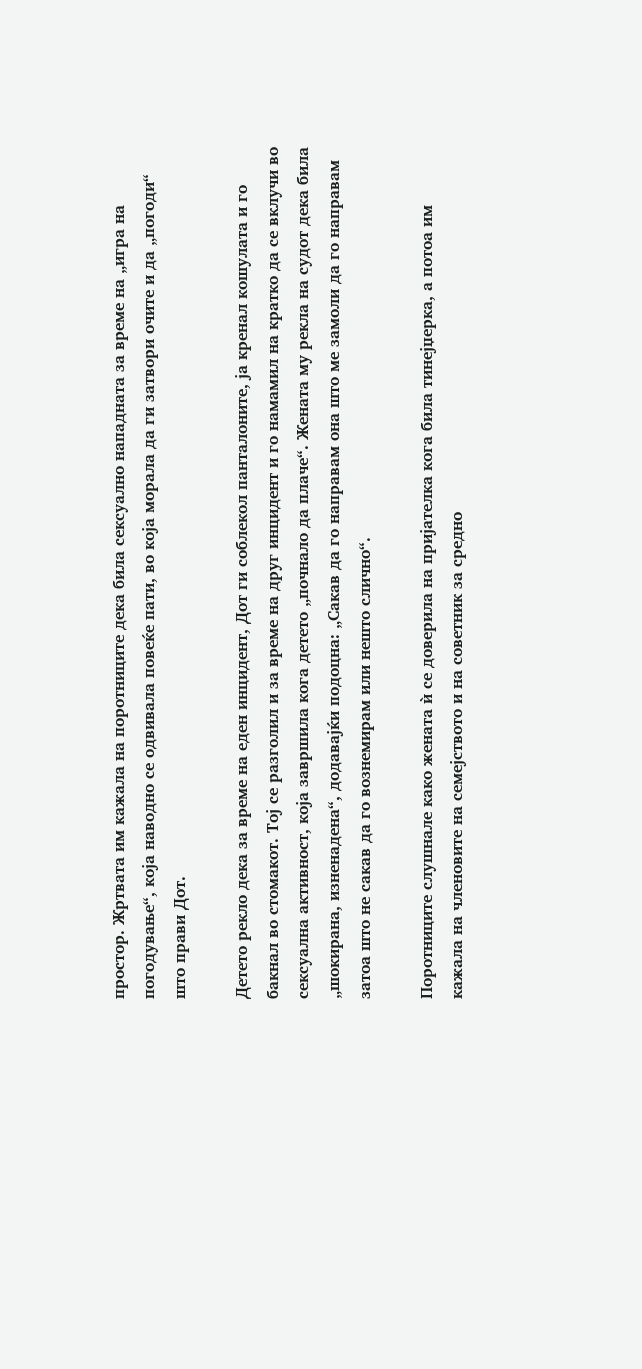простор. Жртвата им кажала на поротниците дека била сексуално нападната за време на „игра на погодување“, која наводно се одвивала повеќе пати, во која морала да ги затвори очите и да „погоди“ што прави Дот.

Детето рекло дека за време на еден инцидент, Дот ги соблекол панталоните, ја кренал кошулата и го бакнал во стомакот. Тој се разголил и за време на друг инцидент и го намамил на кратко да се вклучи во сексуална активност, која завршила кога детето „почнало да плаче“. Жената му рекла на судот дека била „шокирана, изненадена“, додавајќи подоцна: „Сакав да го направам она што ме замоли да го направам затоа што не сакав да го вознемирам или нешто слично“.

Поротниците слушнале како жената ѝ се доверила на пријателка кога била тинејџерка, а потоа им кажала на членовите на семејството и на советник за средно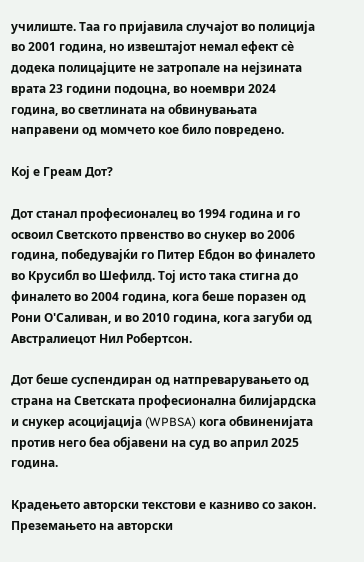училиште. Таа го пријавила случајот во полиција во 2001 година, но извештајот немал ефект сè додека полицајците не затропале на нејзината врата 23 години подоцна, во ноември 2024 година, во светлината на обвинувањата направени од момчето кое било повредено.

Кој е Греам Дот?

Дот станал професионалец во 1994 година и го освоил Светското првенство во снукер во 2006 година, победувајќи го Питер Ебдон во финалето во Крусибл во Шефилд. Тој исто така стигна до финалето во 2004 година, кога беше поразен од Рони О'Саливан, и во 2010 година, кога загуби од Австралиецот Нил Робертсон.

Дот беше суспендиран од натпреварувањето од страна на Светската професионална билијардска и снукер асоцијација (WPBSA) кога обвиненијата против него беа објавени на суд во април 2025 година.

Крадењето авторски текстови е казниво со закон. Преземањето на авторски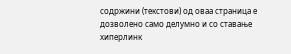содржини (текстови) од оваа страница е дозволено само делумно и со ставање хиперлинк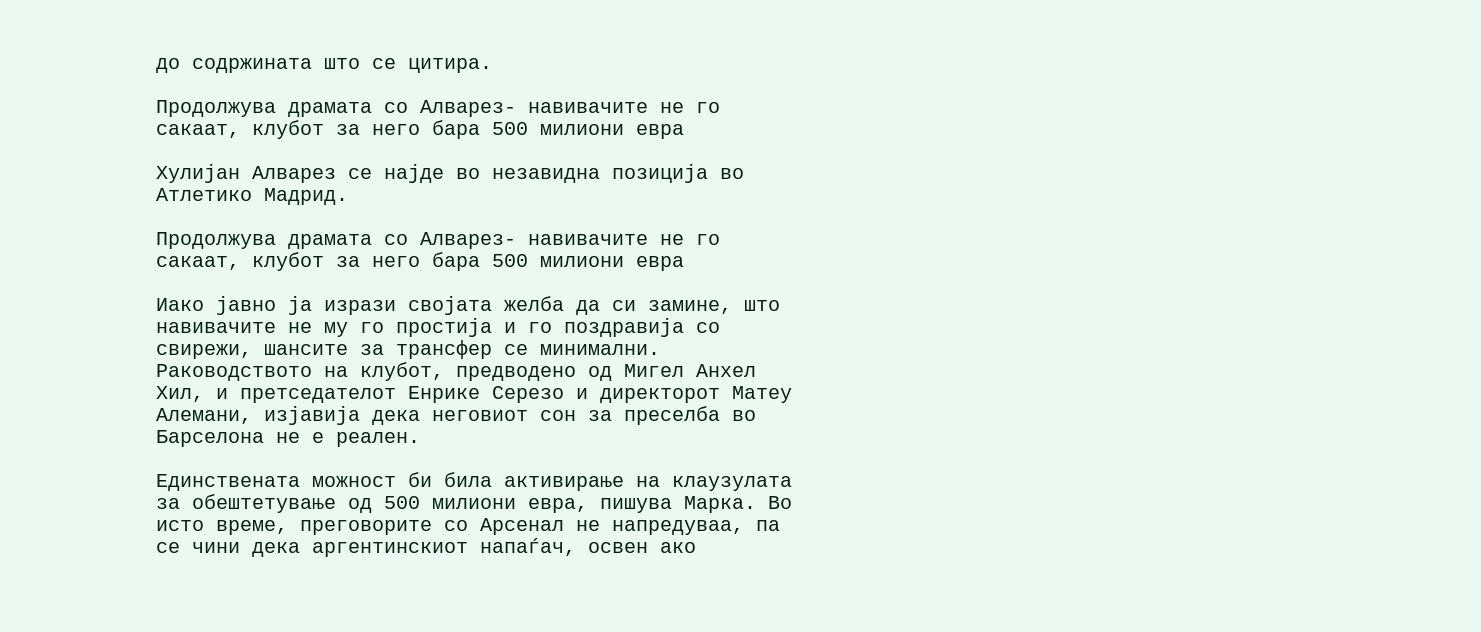до содржината што се цитира.

Продолжува драмата со Алварез- навивачите не го сакаат, клубот за него бара 500 милиони евра

Хулијан Алварез се најде во незавидна позиција во Атлетико Мадрид.

Продолжува драмата со Алварез- навивачите не го сакаат, клубот за него бара 500 милиони евра

Иако јавно ја изрази својата желба да си замине, што навивачите не му го простија и го поздравија со свирежи, шансите за трансфер се минимални. Раководството на клубот, предводено од Мигел Анхел Хил, и претседателот Енрике Серезо и директорот Матеу Алемани, изјавија дека неговиот сон за преселба во Барселона не е реален.

Единствената можност би била активирање на клаузулата за обештетување од 500 милиони евра, пишува Марка. Во исто време, преговорите со Арсенал не напредуваа, па се чини дека аргентинскиот напаѓач, освен ако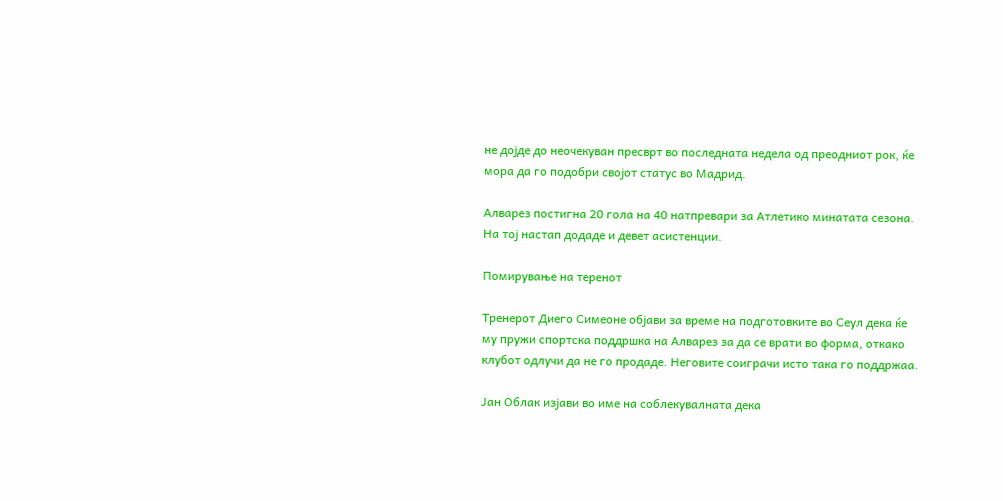не дојде до неочекуван пресврт во последната недела од преодниот рок, ќе мора да го подобри својот статус во Мадрид.

Алварез постигна 20 гола на 40 натпревари за Атлетико минатата сезона. На тој настап додаде и девет асистенции.

Помирување на теренот

Тренерот Диего Симеоне објави за време на подготовките во Сеул дека ќе му пружи спортска поддршка на Алварез за да се врати во форма, откако клубот одлучи да не го продаде. Неговите соиграчи исто така го поддржаа.

Јан Облак изјави во име на соблекувалната дека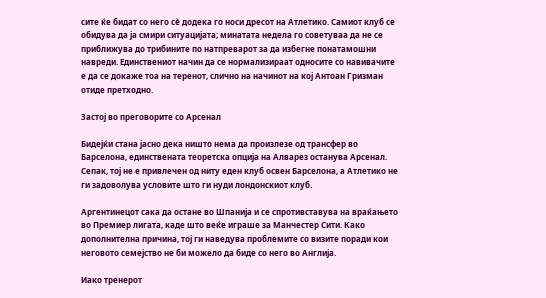сите ќе бидат со него сè додека го носи дресот на Атлетико. Самиот клуб се обидува да ја смири ситуацијата; минатата недела го советуваа да не се приближува до трибините по натпреварот за да избегне понатамошни навреди. Единствениот начин да се нормализираат односите со навивачите е да се докаже тоа на теренот, слично на начинот на кој Антоан Гризман отиде претходно.

Застој во преговорите со Арсенал

Бидејќи стана јасно дека ништо нема да произлезе од трансфер во Барселона, единствената теоретска опција на Алварез останува Арсенал. Сепак, тој не е привлечен од ниту еден клуб освен Барселона, а Атлетико не ги задоволува условите што ги нуди лондонскиот клуб.

Аргентинецот сака да остане во Шпанија и се спротивставува на враќањето во Премиер лигата, каде што веќе играше за Манчестер Сити. Како дополнителна причина, тој ги наведува проблемите со визите поради кои неговото семејство не би можело да биде со него во Англија.

Иако тренерот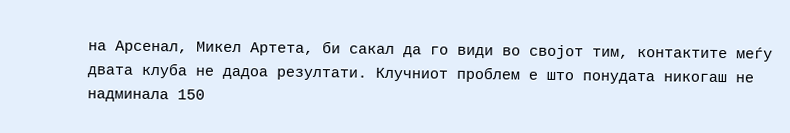на Арсенал, Микел Артета, би сакал да го види во својот тим, контактите меѓу двата клуба не дадоа резултати. Клучниот проблем е што понудата никогаш не надминала 150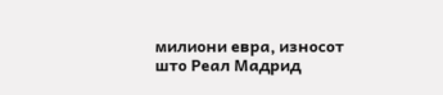милиони евра, износот што Реал Мадрид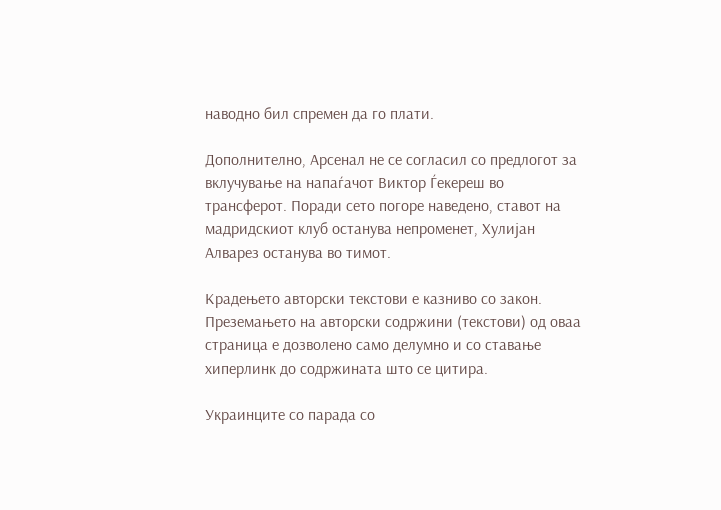наводно бил спремен да го плати.

Дополнително, Арсенал не се согласил со предлогот за вклучување на напаѓачот Виктор Ѓекереш во трансферот. Поради сето погоре наведено, ставот на мадридскиот клуб останува непроменет, Хулијан Алварез останува во тимот.

Крадењето авторски текстови е казниво со закон. Преземањето на авторски содржини (текстови) од оваа страница е дозволено само делумно и со ставање хиперлинк до содржината што се цитира.

Украинците со парада со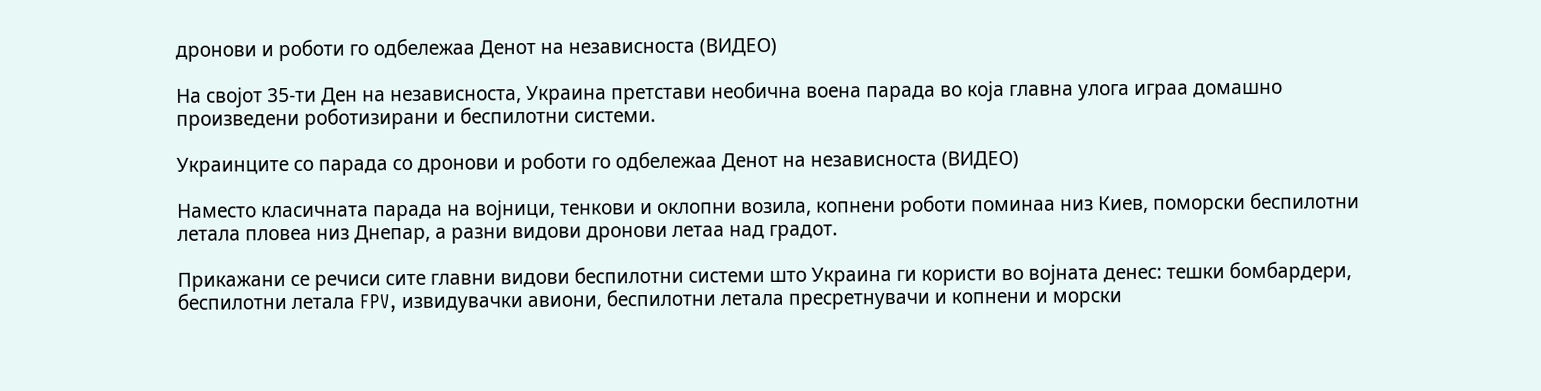дронови и роботи го одбележаа Денот на независноста (ВИДЕО)

На својот 35-ти Ден на независноста, Украина претстави необична воена парада во која главна улога играа домашно произведени роботизирани и беспилотни системи.

Украинците со парада со дронови и роботи го одбележаа Денот на независноста (ВИДЕО)

Наместо класичната парада на војници, тенкови и оклопни возила, копнени роботи поминаа низ Киев, поморски беспилотни летала пловеа низ Днепар, а разни видови дронови летаа над градот.

Прикажани се речиси сите главни видови беспилотни системи што Украина ги користи во војната денес: тешки бомбардери, беспилотни летала FPV, извидувачки авиони, беспилотни летала пресретнувачи и копнени и морски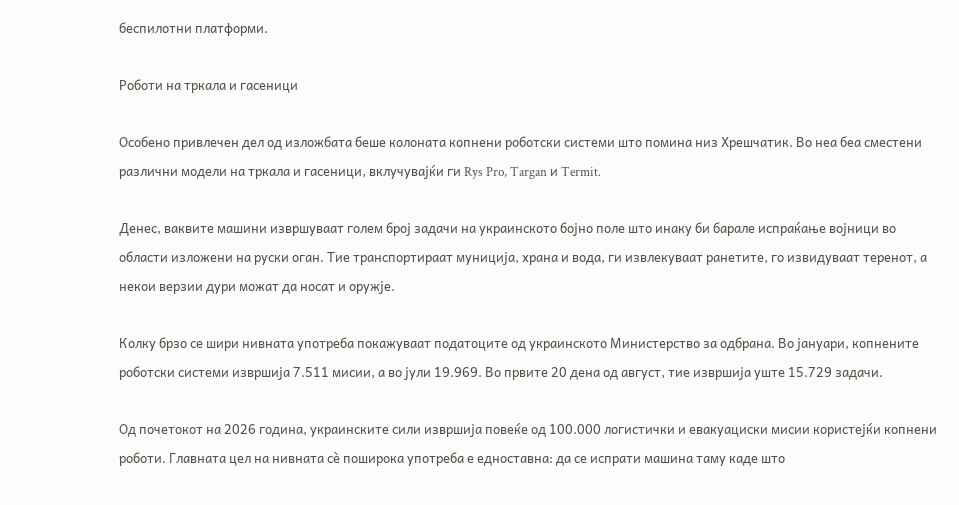беспилотни платформи.

Роботи на тркала и гасеници

Особено привлечен дел од изложбата беше колоната копнени роботски системи што помина низ Хрешчатик. Во неа беа сместени различни модели на тркала и гасеници, вклучувајќи ги Rys Pro, Targan и Termit.

Денес, ваквите машини извршуваат голем број задачи на украинското бојно поле што инаку би барале испраќање војници во области изложени на руски оган. Тие транспортираат муниција, храна и вода, ги извлекуваат ранетите, го извидуваат теренот, а некои верзии дури можат да носат и оружје.

Колку брзо се шири нивната употреба покажуваат податоците од украинското Министерство за одбрана. Во јануари, копнените роботски системи извршија 7.511 мисии, а во јули 19.969. Во првите 20 дена од август, тие извршија уште 15.729 задачи.

Од почетокот на 2026 година, украинските сили извршија повеќе од 100.000 логистички и евакуациски мисии користејќи копнени роботи. Главната цел на нивната сè поширока употреба е едноставна: да се испрати машина таму каде што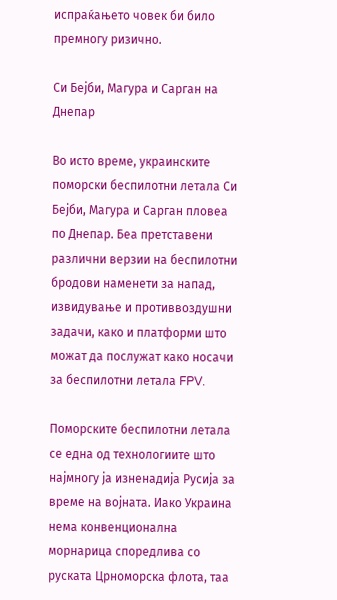испраќањето човек би било премногу ризично.

Си Бејби, Магура и Сарган на Днепар

Во исто време, украинските поморски беспилотни летала Си Бејби, Магура и Сарган пловеа по Днепар. Беа претставени различни верзии на беспилотни бродови наменети за напад, извидување и противвоздушни задачи, како и платформи што можат да послужат како носачи за беспилотни летала FPV.

Поморските беспилотни летала се една од технологиите што најмногу ја изненадија Русија за време на војната. Иако Украина нема конвенционална морнарица споредлива со руската Црноморска флота, таа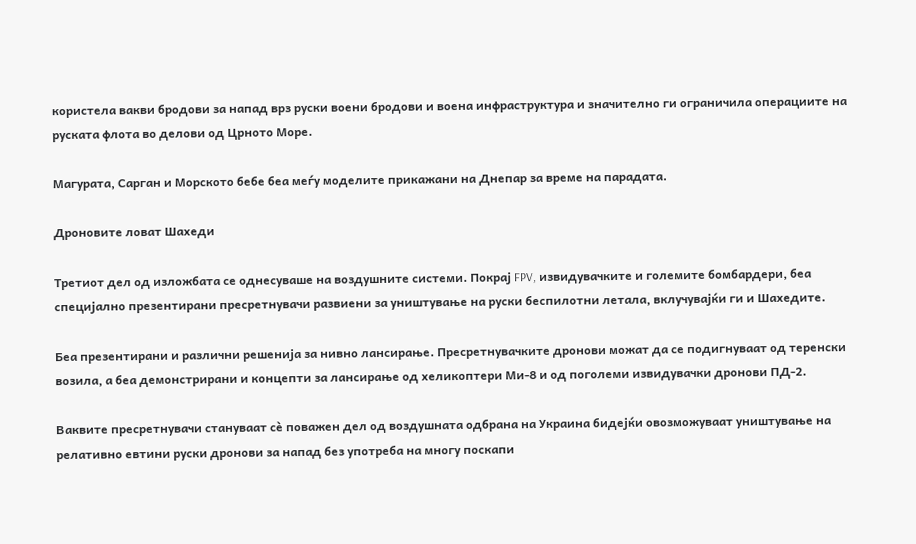користела вакви бродови за напад врз руски воени бродови и воена инфраструктура и значително ги ограничила операциите на руската флота во делови од Црното Море.

Магурата, Сарган и Морското бебе беа меѓу моделите прикажани на Днепар за време на парадата.

Дроновите ловат Шахеди

Третиот дел од изложбата се однесуваше на воздушните системи. Покрај FPV, извидувачките и големите бомбардери, беа специјално презентирани пресретнувачи развиени за уништување на руски беспилотни летала, вклучувајќи ги и Шахедите.

Беа презентирани и различни решенија за нивно лансирање. Пресретнувачките дронови можат да се подигнуваат од теренски возила, а беа демонстрирани и концепти за лансирање од хеликоптери Ми-8 и од поголеми извидувачки дронови ПД-2.

Ваквите пресретнувачи стануваат сè поважен дел од воздушната одбрана на Украина бидејќи овозможуваат уништување на релативно евтини руски дронови за напад без употреба на многу поскапи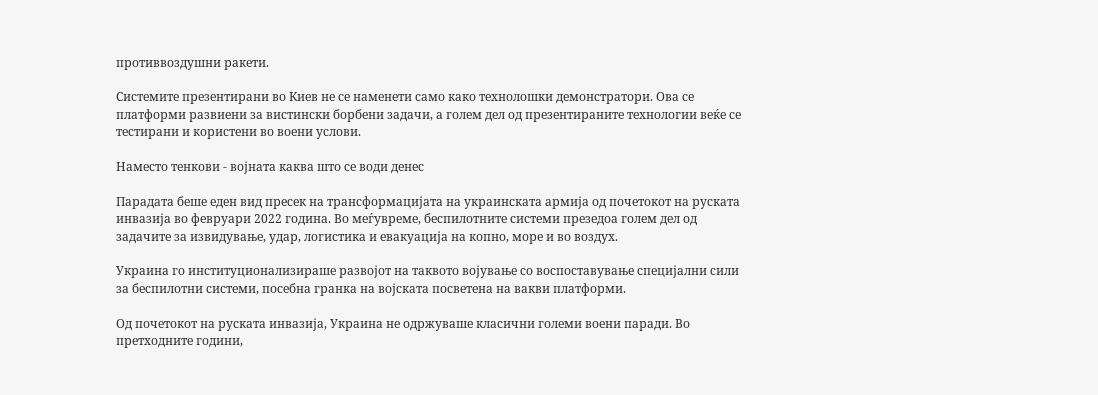противвоздушни ракети.

Системите презентирани во Киев не се наменети само како технолошки демонстратори. Ова се платформи развиени за вистински борбени задачи, а голем дел од презентираните технологии веќе се тестирани и користени во воени услови.

Наместо тенкови - војната каква што се води денес

Парадата беше еден вид пресек на трансформацијата на украинската армија од почетокот на руската инвазија во февруари 2022 година. Во меѓувреме, беспилотните системи презедоа голем дел од задачите за извидување, удар, логистика и евакуација на копно, море и во воздух.

Украина го институционализираше развојот на таквото војување со воспоставување специјални сили за беспилотни системи, посебна гранка на војската посветена на вакви платформи.

Од почетокот на руската инвазија, Украина не одржуваше класични големи воени паради. Во претходните години,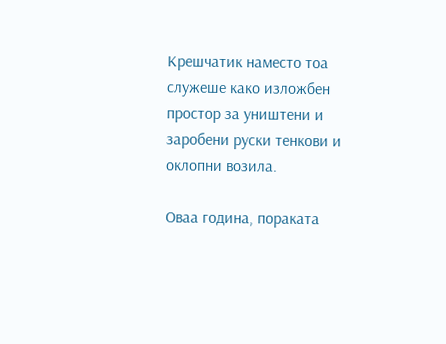Крешчатик наместо тоа служеше како изложбен простор за уништени и заробени руски тенкови и оклопни возила.

Оваа година, пораката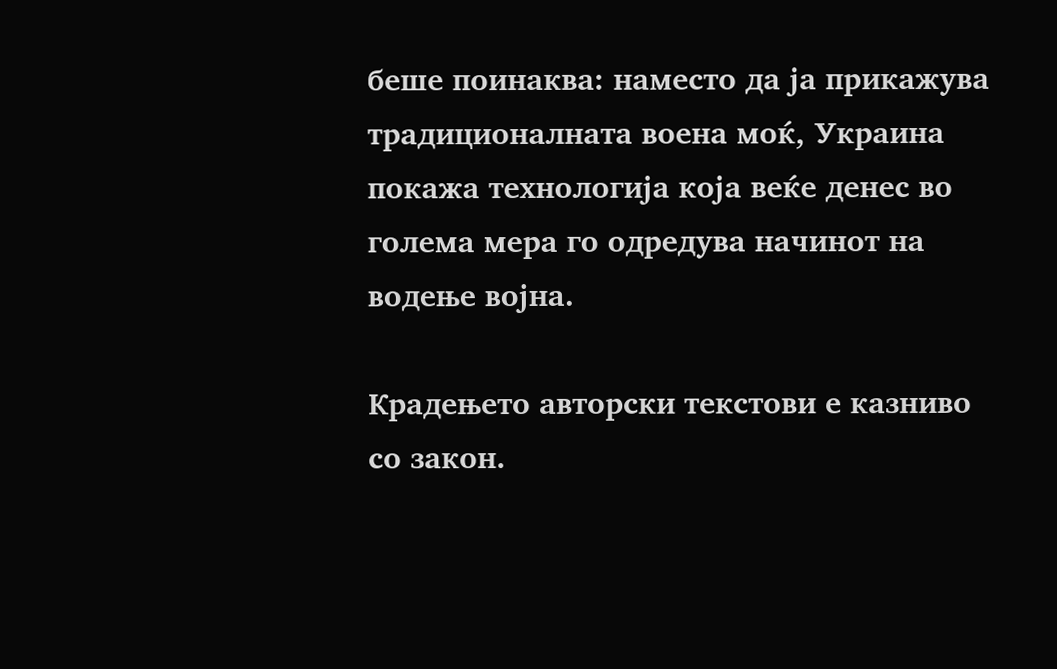беше поинаква: наместо да ја прикажува традиционалната воена моќ, Украина покажа технологија која веќе денес во голема мера го одредува начинот на водење војна.

Крадењето авторски текстови е казниво со закон.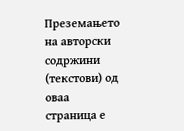Преземањето на авторски содржини (текстови) од оваа страница е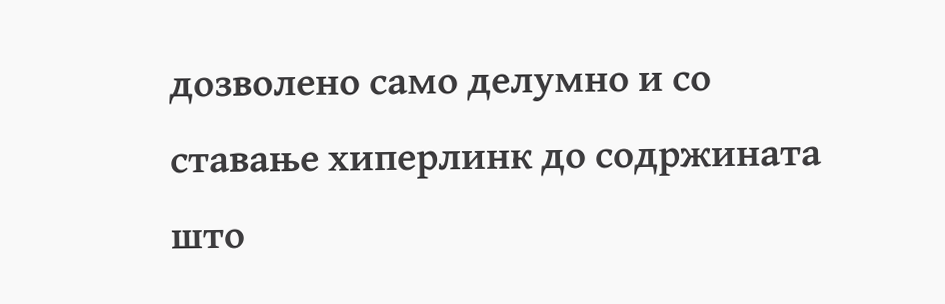дозволено само делумно и со ставање хиперлинк до содржината што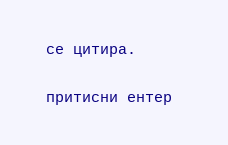се цитира.

притисни ентер